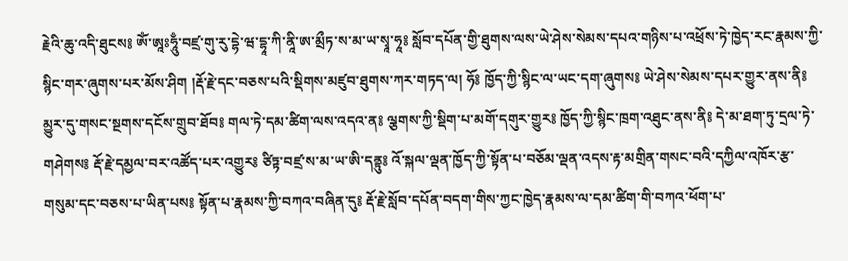རྗེའི་ཆུ་འདི་ཐུངས༔ ཨོཾ་ཨཱཿཧཱུྃ་བཛྲ་གུ་རུ་དྷེ་ཝ་དྷཱ་ཀི་ནཱི་ཨ་མྲྀཏ་ས་མ་ཡ་སྭཱ་ཧཱ༔ སློབ་དཔོན་གྱི་ཐུགས་ལས་ཡེ་ཤེས་སེམས་དཔའ་གཉིས་པ་འཕྲོས་ཏེ་ཁྱེད་རང་རྣམས་ཀྱི་སྙིང་གར་ཞུགས་པར་མོས་ཤིག །རྡོ་རྗེ་དང་བཅས་པའི་སྡིགས་མཛུབ་ཐུགས་ཀར་གཏད་ལ། ཧོ༔ ཁྱོད་ཀྱི་སྙིང་ལ་ཡང་དག་ཞུགས༔ ཡེ་ཤེས་སེམས་དཔར་གྱུར་ནས་ནི༔ མྱུར་དུ་གསང་སྔགས་དངོས་གྲུབ་ཐོབ༔ གལ་ཏེ་དམ་ཚིག་ལས་འདའ་ན༔ ལྕགས་ཀྱི་སྡིག་པ་མགོ་དགུར་གྱུར༔ ཁྱོད་ཀྱི་སྙིང་ཁྲག་འཐུང་ནས་ནི༔ དེ་མ་ཐག་ཏུ་དྲལ་ཏེ་གཤེགས༔ རྡོ་རྗེ་དམྱལ་བར་འཚོད་པར་འགྱུར༔ ཙིཏྟ་བཛྲ་ས་མ་ཡ་ཨི་དནྟུ༔ འོ་སྐལ་ལྡན་ཁྱོད་ཀྱི་སྟོན་པ་བཅོམ་ལྡན་འདས་རྟ་མགྲིན་གསང་བའི་དཀྱིལ་འཁོར་རྩ་གསུམ་དང་བཅས་པ་ཡིན་པས༔ སྟོན་པ་རྣམས་ཀྱི་བཀའ་བཞིན་དུ༔ རྡོ་རྗེ་སློབ་དཔོན་བདག་གིས་ཀྱང་ཁྱེད་རྣམས་ལ་དམ་ཚིག་གི་བཀའ་ཕོག་པ་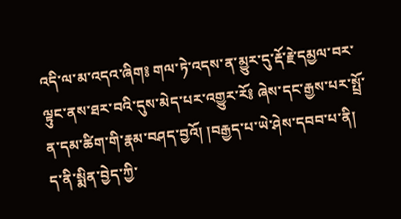འདི་ལ་མ་འདའ་ཞིག༔ གལ་ཏེ་འདས་ན་མྱུར་དུ་རྡོ་རྗེ་དམྱལ་བར་ལྟུང་ནས་ཐར་བའི་དུས་མེད་པར་འགྱུར་རོ༔ ཞེས་དང་རྒྱས་པར་སྤྲོ་ན་དམ་ཚིག་གི་རྣམ་བཤད་བྱའོ། །བརྒྱད་པ་ཡེ་ཤེས་དབབ་པ་ནི། ད་ནི་སྨིན་བྱེད་ཀྱི་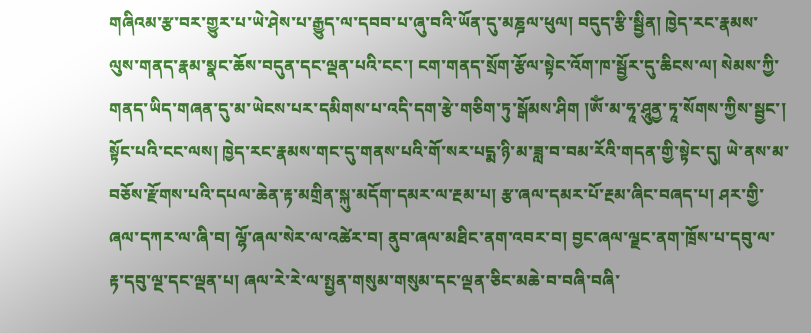གཞིའམ་རྩ་བར་གྱུར་པ་ཡེ་ཤེས་པ་རྒྱུད་ལ་དབབ་པ་ཞུ་བའི་ཡོན་དུ་མཎྜལ་ཕུལ། བདུད་རྩི་སྦྱིན། ཁྱེད་རང་རྣམས་ལུས་གནད་རྣམ་སྣང་ཆོས་བདུན་དང་ལྡན་པའི་ངང་། ངག་གནད་སྲོག་རྩོལ་སྟེང་འོག་ཁ་སྦྱོར་དུ་ཆིངས་ལ། སེམས་ཀྱི་གནད་ཡིད་གཞན་དུ་མ་ཡེངས་པར་དམིགས་པ་འདི་དག་རྩེ་གཅིག་ཏུ་སྒོམས་ཤིག །ཨོཾ་མ་ཧཱ་ཤཱུནྱ་ཏཱ་སོགས་ཀྱིས་སྦྱང་། སྟོང་པའི་ངང་ལས། ཁྱེད་རང་རྣམས་གང་དུ་གནས་པའི་གོ་སར་པདྨ་ཉི་མ་ཟླ་བ་བམ་རོའི་གདན་གྱི་སྟེང་དུ། ཡེ་ནས་མ་བཅོས་རྫོགས་པའི་དཔལ་ཆེན་རྟ་མགྲིན་སྐུ་མདོག་དམར་ལ་རྔམ་པ། རྩ་ཞལ་དམར་པོ་རྔམ་ཞིང་བཞད་པ། ཤར་གྱི་ཞལ་དཀར་ལ་ཞི་བ། ལྷོ་ཞལ་སེར་ལ་འཚེར་བ། ནུབ་ཞལ་མཐིང་ནག་འབར་བ། བྱང་ཞལ་ལྗང་ནག་ཁྲོས་པ་དབུ་ལ་རྟ་དབུ་ལྔ་དང་ལྡན་པ། ཞལ་རེ་རེ་ལ་སྤྱན་གསུམ་གསུམ་དང་ལྡན་ཅིང་མཆེ་བ་བཞི་བཞི་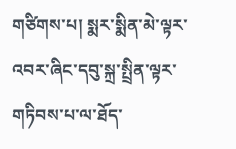གཙིགས་པ། སྨར་སྨིན་མེ་ལྟར་འབར་ཞིང་དབུ་སྐྲ་སྤྲིན་ལྟར་གཏིབས་པ་ལ་ཐོད་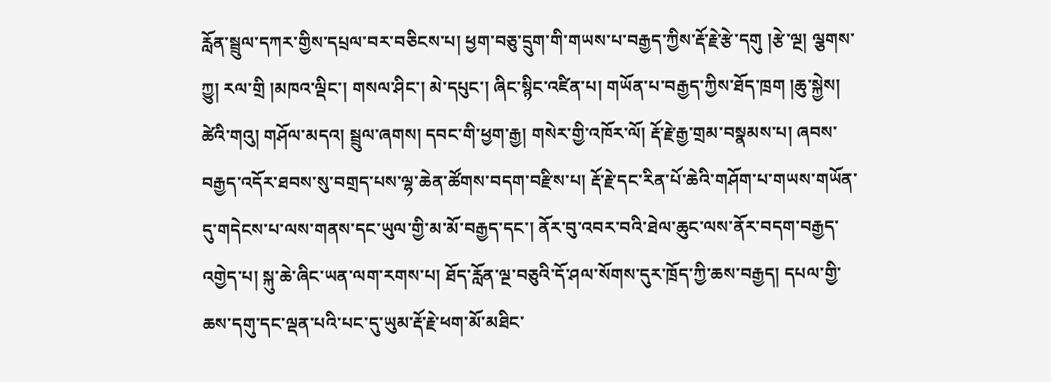རློན་སྦྲུལ་དཀར་གྱིས་དཔྲལ་བར་བཅིངས་པ། ཕྱག་བཅུ་དྲུག་གི་གཡས་པ་བརྒྱད་ཀྱིས་རྡོ་རྗེ་རྩེ་དགུ །རྩེ་ལྔ། ལྕགས་ཀྱུ། རལ་གྲི །མཁའ་ལྡིང་། གསལ་ཤིང་། མེ་དཔུང་། ཞིང་སྙིང་འཛིན་པ། གཡོན་པ་བརྒྱད་ཀྱིས་ཐོད་ཁྲག །ཆུ་སྐྱེས། ཚེའི་གའུ། གཤོལ་མདའ། སྦྲུལ་ཞགས། དབང་གི་ཕྱག་རྒྱ། གསེར་གྱི་འཁོར་ལོ། རྡོ་རྗེ་རྒྱ་གྲམ་བསྣམས་པ། ཞབས་བརྒྱད་འདོར་ཐབས་སུ་བགྲད་པས་ལྷ་ཆེན་ཚོགས་བདག་བརྫིས་པ། རྡོ་རྗེ་དང་རིན་པོ་ཆེའི་གཤོག་པ་གཡས་གཡོན་དུ་གདེངས་པ་ལས་གནས་དང་ཡུལ་གྱི་མ་མོ་བརྒྱད་དང་། ནོར་བུ་འབར་བའི་ཐེལ་ཆུང་ལས་ནོར་བདག་བརྒྱད་འགྱེད་པ། སྐུ་ཆེ་ཞིང་ཡན་ལག་རགས་པ། ཐོད་རློན་ལྔ་བཅུའི་དོ་ཤལ་སོགས་དུར་ཁྲོད་ཀྱི་ཆས་བརྒྱད། དཔལ་གྱི་ཆས་དགུ་དང་ལྡན་པའི་པང་དུ་ཡུམ་རྡོ་རྗེ་ཕག་མོ་མཐིང་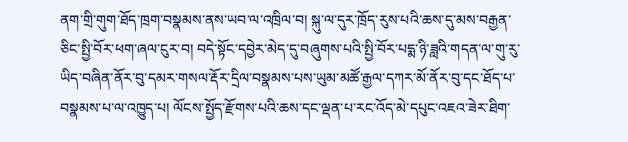ནག་གྲི་གུག་ཐོད་ཁྲག་བསྣམས་ནས་ཡབ་ལ་འཁྲིལ་བ། སྐུ་ལ་དུར་ཁྲོད་རུས་པའི་ཆས་དུ་མས་བརྒྱན་ཅིང་སྤྱི་བོར་ཕག་ཞལ་ངུར་བ། བདེ་སྟོང་དབྱེར་མེད་དུ་བཞུགས་པའི་སྤྱི་བོར་པདྨ་ཉི་ཟླའི་གདན་ལ་གུ་རུ་ཡིད་བཞིན་ནོར་བུ་དམར་གསལ་རྡོར་དྲིལ་བསྣམས་པས་ཡུམ་མཚོ་རྒྱལ་དཀར་མོ་ནོར་བུ་དང་ཐོད་པ་བསྣམས་པ་ལ་འཁྱུད་པ། ལོངས་སྤྱོད་རྫོགས་པའི་ཆས་དང་ལྡན་པ་རང་འོད་མེ་དཔུང་འཇའ་ཟེར་ཐིག་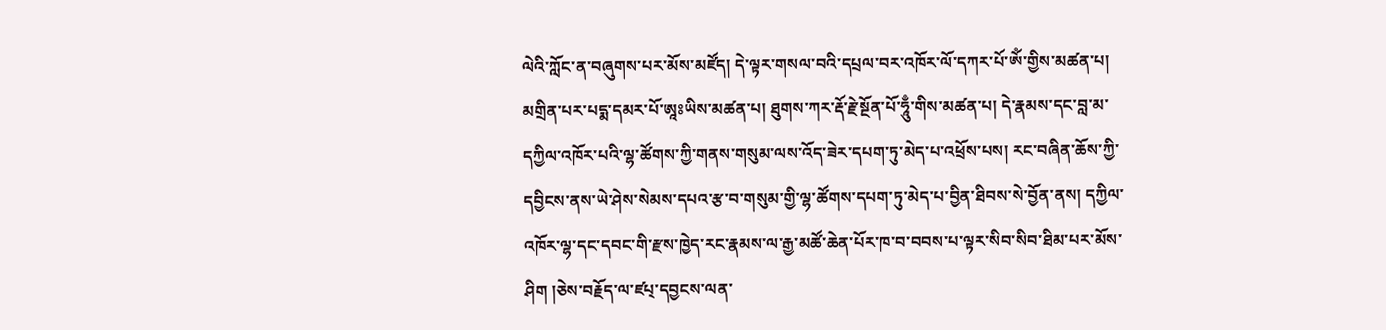ལེའི་ཀློང་ན་བཞུགས་པར་མོས་མཛོད། དེ་ལྟར་གསལ་བའི་དཔྲལ་བར་འཁོར་ལོ་དཀར་པོ་ཨོཾ་གྱིས་མཚན་པ། མགྲིན་པར་པདྨ་དམར་པོ་ཨཱཿཡིས་མཚན་པ། ཐུགས་ཀར་རྡོ་རྗེ་སྔོན་པོ་ཧཱུྃ་གིས་མཚན་པ། དེ་རྣམས་དང་བླ་མ་དཀྱིལ་འཁོར་པའི་ལྷ་ཚོགས་ཀྱི་གནས་གསུམ་ལས་འོད་ཟེར་དཔག་ཏུ་མེད་པ་འཕྲོས་པས། རང་བཞིན་ཆོས་ཀྱི་དབྱིངས་ནས་ཡེ་ཤེས་སེམས་དཔའ་རྩ་བ་གསུམ་གྱི་ལྷ་ཚོགས་དཔག་ཏུ་མེད་པ་བྱིན་ཐིབས་སེ་བྱོན་ནས། དཀྱིལ་འཁོར་ལྷ་དང་དབང་གི་རྫས་ཁྱེད་རང་རྣམས་ལ་རྒྱ་མཚོ་ཆེན་པོར་ཁ་བ་བབས་པ་ལྟར་སིབ་སིབ་ཐིམ་པར་མོས་ཤིག །ཅེས་བརྗོད་ལ་ཛཔ྄་དབྱངས་ལན་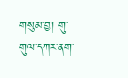གསུམ་བྱ། གུ་གུལ་དཀར་ནག་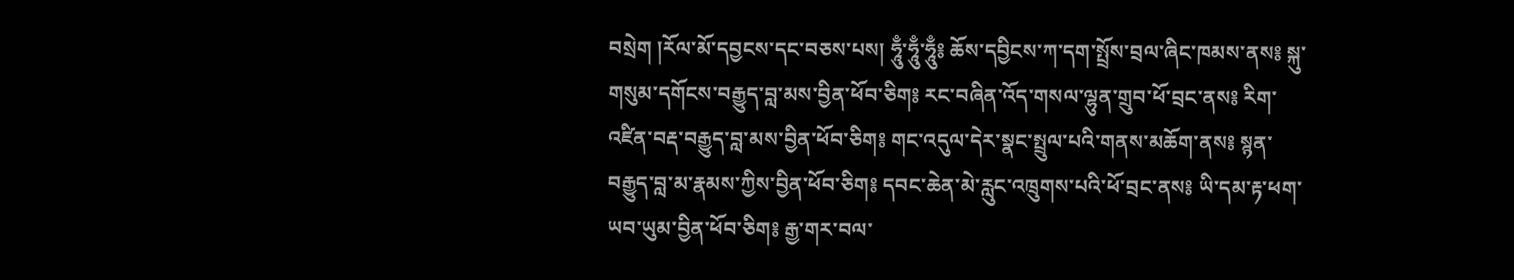བསྲེག །རོལ་མོ་དབྱངས་དང་བཅས་པས། ཧཱུྃ་ཧཱུྃ་ཧཱུྃ༔ ཆོས་དབྱིངས་ཀ་དག་སྤྲོས་བྲལ་ཞིང་ཁམས་ནས༔ སྐུ་གསུམ་དགོངས་བརྒྱུད་བླ་མས་བྱིན་ཕོབ་ཅིག༔ རང་བཞིན་འོད་གསལ་ལྷུན་གྲུབ་ཕོ་བྲང་ནས༔ རིག་འཛིན་བརྡ་བརྒྱུད་བླ་མས་བྱིན་ཕོབ་ཅིག༔ གང་འདུལ་དེར་སྣང་སྤྲུལ་པའི་གནས་མཆོག་ནས༔ སྙན་བརྒྱུད་བླ་མ་རྣམས་ཀྱིས་བྱིན་ཕོབ་ཅིག༔ དབང་ཆེན་མེ་རླུང་འཁྲུགས་པའི་ཕོ་བྲང་ནས༔ ཡི་དམ་རྟ་ཕག་ཡབ་ཡུམ་བྱིན་ཕོབ་ཅིག༔ རྒྱ་གར་བལ་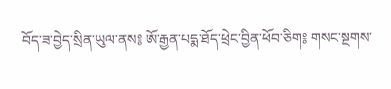བོད་ཟ་བྱེད་སྲིན་ཡུལ་ནས༔ ཨོ་རྒྱན་པདྨ་ཐོད་ཕྲེང་བྱིན་ཕོབ་ཅིག༔ གསང་སྔགས་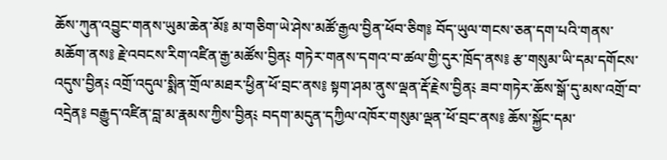ཆོས་ཀུན་འབྱུང་གནས་ཡུམ་ཆེན་མོ༔ མ་གཅིག་ཡེ་ཤེས་མཚོ་རྒྱལ་བྱིན་ཕོབ་ཅིག༔ བོད་ཡུལ་གངས་ཅན་དག་པའི་གནས་མཆོག་ནས༔ རྗེ་འབངས་རིག་འཛིན་རྒྱ་མཚོས་བྱིན༴ གཏེར་གནས་དགའ་བ་ཚལ་གྱི་དུར་ཁྲོད་ནས༔ རྩ་གསུམ་ཡི་དམ་དགོངས་འདུས་བྱིན༴ འགྲོ་འདུལ་སྨིན་གྲོལ་མཐར་ཕྱིན་ཕོ་བྲང་ནས༔ སྟག་ཤམ་ནུས་ལྡན་རྡོ་རྗེས་བྱིན༴ ཟབ་གཏེར་ཆོས་སྒོ་དུ་མས་འགྲོ་བ་འདྲེན༔ བརྒྱུད་འཛིན་བླ་མ་རྣམས་ཀྱིས་བྱིན༴ བདག་མདུན་དཀྱིལ་འཁོར་གསུམ་ལྡན་ཕོ་བྲང་ནས༔ ཆོས་སྐྱོང་དམ་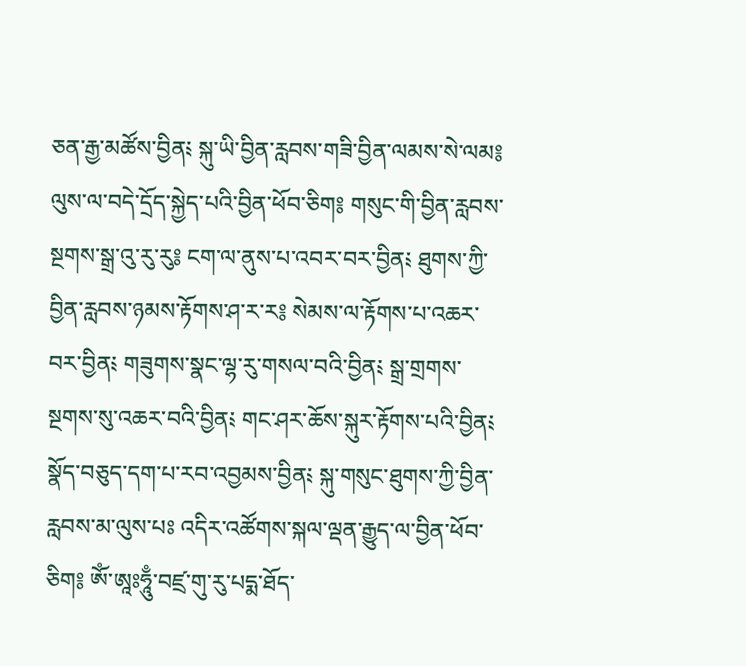ཅན་རྒྱ་མཚོས་བྱིན༴ སྐུ་ཡི་བྱིན་རླབས་གཟི་བྱིན་ལམས་སེ་ལམ༔ ལུས་ལ་བདེ་དྲོད་སྐྱེད་པའི་བྱིན་ཕོབ་ཅིག༔ གསུང་གི་བྱིན་རླབས་སྔགས་སྒྲ་འུ་རུ་རུ༔ ངག་ལ་ནུས་པ་འབར་བར་བྱིན༴ ཐུགས་ཀྱི་བྱིན་རླབས་ཉམས་རྟོགས་ཤ་ར་ར༔ སེམས་ལ་རྟོགས་པ་འཆར་བར་བྱིན༴ གཟུགས་སྣང་ལྷ་རུ་གསལ་བའི་བྱིན༴ སྒྲ་གྲགས་སྔགས་སུ་འཆར་བའི་བྱིན༴ གང་ཤར་ཆོས་སྐུར་རྟོགས་པའི་བྱིན༴ སྣོད་བཅུད་དག་པ་རབ་འབྱམས་བྱིན༴ སྐུ་གསུང་ཐུགས་ཀྱི་བྱིན་རླབས་མ་ལུས་པཿ འདིར་འཚོགས་སྐལ་ལྡན་རྒྱུད་ལ་བྱིན་ཕོབ་ཅིག༔ ཨོཾ་ཨཱཿཧཱུྃ་བཛྲ་གུ་རུ་པདྨ་ཐོད་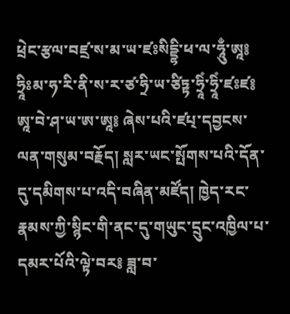ཕྲེང་རྩལ་བཛྲ་ས་མ་ཡ་ཛཿསིདྡྷི་ཕ་ལ་ཧཱུྃ་ཨཱ༔ ཧྲཱིཿམ་ཧ་རི་ནི་ས་ར་ཙ་ཧྲི་ཡ་ཙིཏྟ་ཧྲཱིཾ་ཧྲཱིཾ་ཛཿཛ༔ ཨཱ་བེ་ཤ་ཡ་ཨ་ཨཱ༔ ཞེས་པའི་ཛཔ྄་དབྱངས་ལན་གསུམ་བརྗོད། སླར་ཡང་སྤོགས་པའི་དོན་དུ་དམིགས་པ་འདི་བཞིན་མཛོད། ཁྱེད་རང་རྣམས་ཀྱི་སྙིང་གི་ནང་དུ་གཡུང་དྲུང་འཁྱིལ་པ་དམར་པོའི་ལྟེ་བར༔ ཟླ་བ་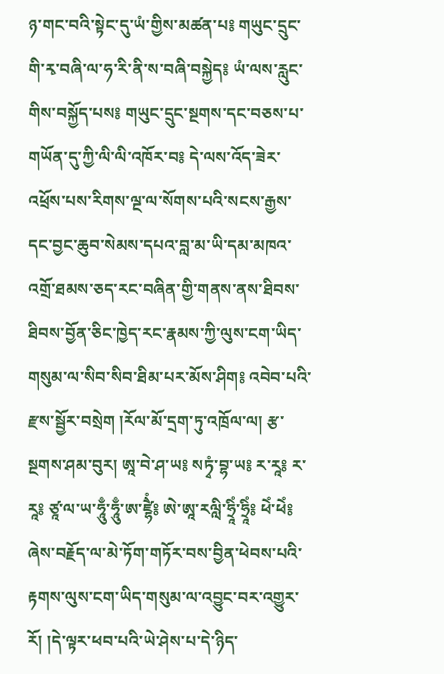ཉ་གང་བའི་སྟེང་དུ་ཡཾ་གྱིས་མཚན་པ༔ གཡུང་དྲུང་གི་རྭ་བཞི་ལ་ཧ་རི་ནི་ས་བཞི་བསྐྱེད༔ ཡཾ་ལས་རླུང་གིས་བསྐྱོད་པས༔ གཡུང་དྲུང་སྔགས་དང་བཅས་པ་གཡོན་དུ་ཀྱི་ལི་ལི་འཁོར་བ༔ དེ་ལས་འོད་ཟེར་འཕྲོས་པས་རིགས་ལྔ་ལ་སོགས་པའི་སངས་རྒྱས་དང་བྱང་ཆུབ་སེམས་དཔའ་བླ་མ་ཡི་དམ་མཁའ་འགྲོ་ཐམས་ཅད་རང་བཞིན་གྱི་གནས་ནས་ཐིབས་ཐིབས་བྱོན་ཅིང་ཁྱེད་རང་རྣམས་ཀྱི་ལུས་ངག་ཡིད་གསུམ་ལ་སིབ་སིབ་ཐིམ་པར་མོས་ཤིག༔ འབེབ་པའི་རྫས་སྦྱོར་བསྲེག །རོལ་མོ་དྲག་ཏུ་འཁྲོལ་ལ། རྩ་སྔགས་ཤམ་བུར། ཨཱ་བེ་ཤ་ཡ༔ སཏྭཾ་བྷ་ཡ༔ ར་རཱ༔ ར་རཱ༔ ཙཱ་ལ་ཡ་ཧཱུྃ་ཧཱུྃ་ཨ་ཛྷཻཾ༔ ཨེ་ཨཱ་རལླི་ཧྲཱིཾ་ཧྲཱིཾ༔ ཕེཾ་ཕེཾ༔ ཞེས་བརྗོད་ལ་མེ་ཏོག་གཏོར་བས་བྱིན་ཕེབས་པའི་རྟགས་ལུས་ངག་ཡིད་གསུམ་ལ་འབྱུང་བར་འགྱུར་རོ། །དེ་ལྟར་ཕབ་པའི་ཡེ་ཤེས་པ་དེ་ཉིད་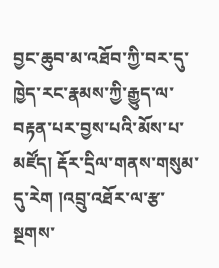བྱང་ཆུབ་མ་འཐོབ་ཀྱི་བར་དུ་ཁྱེད་རང་རྣམས་ཀྱི་རྒྱུད་ལ་བརྟན་པར་བྱས་པའི་མོས་པ་མཛོད། རྡོར་དྲིལ་གནས་གསུམ་དུ་རེག །འབྲུ་འཐོར་ལ་རྩ་སྔགས་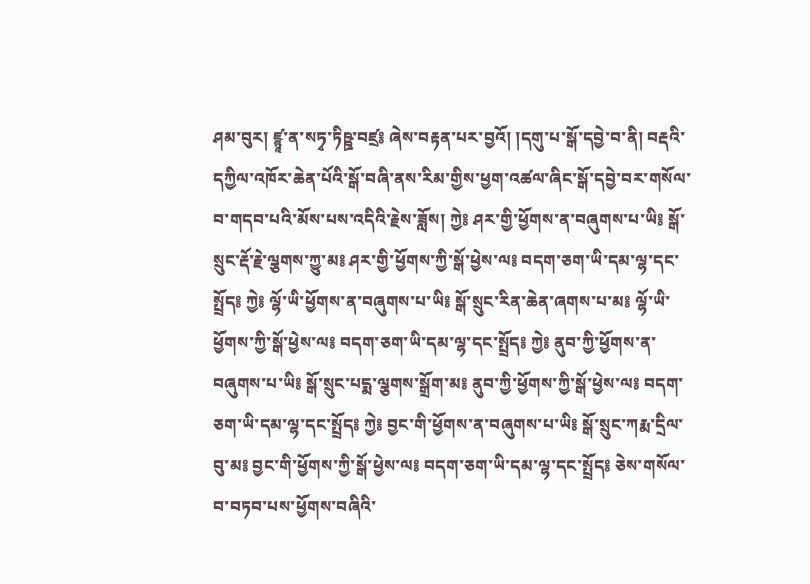ཤམ་བུར། ཛྙཱ་ན་སཏྭ་ཏིཥྛ་བཛྲ༔ ཞེས་བརྟན་པར་བྱའོ། །དགུ་པ་སྒོ་དབྱེ་བ་ནི། བརྡའི་དཀྱིལ་འཁོར་ཆེན་པོའི་སྒོ་བཞི་ནས་རིམ་གྱིས་ཕྱག་འཚལ་ཞིང་སྒོ་དབྱེ་བར་གསོལ་བ་གདབ་པའི་མོས་པས་འདིའི་རྗེས་ཟློས། ཀྱེ༔ ཤར་གྱི་ཕྱོགས་ན་བཞུགས་པ་ཡི༔ སྒོ་སྲུང་རྡོ་རྗེ་ལྕགས་ཀྱུ་མ༔ ཤར་གྱི་ཕྱོགས་ཀྱི་སྒོ་ཕྱེས་ལ༔ བདག་ཅག་ཡི་དམ་ལྷ་དང་སྤྲོད༔ ཀྱེ༔ ལྷོ་ཡི་ཕྱོགས་ན་བཞུགས་པ་ཡི༔ སྒོ་སྲུང་རིན་ཆེན་ཞགས་པ་མ༔ ལྷོ་ཡི་ཕྱོགས་ཀྱི་སྒོ་ཕྱེས་ལ༔ བདག་ཅག་ཡི་དམ་ལྷ་དང་སྤྲོད༔ ཀྱེ༔ ནུབ་ཀྱི་ཕྱོགས་ན་བཞུགས་པ་ཡི༔ སྒོ་སྲུང་པདྨ་ལྕགས་སྒྲོག་མ༔ ནུབ་ཀྱི་ཕྱོགས་ཀྱི་སྒོ་ཕྱེས་ལ༔ བདག་ཅག་ཡི་དམ་ལྷ་དང་སྤྲོད༔ ཀྱེ༔ བྱང་གི་ཕྱོགས་ན་བཞུགས་པ་ཡི༔ སྒོ་སྲུང་ཀརྨ་དྲིལ་བུ་མ༔ བྱང་གི་ཕྱོགས་ཀྱི་སྒོ་ཕྱེས་ལ༔ བདག་ཅག་ཡི་དམ་ལྷ་དང་སྤྲོད༔ ཅེས་གསོལ་བ་བཏབ་པས་ཕྱོགས་བཞིའི་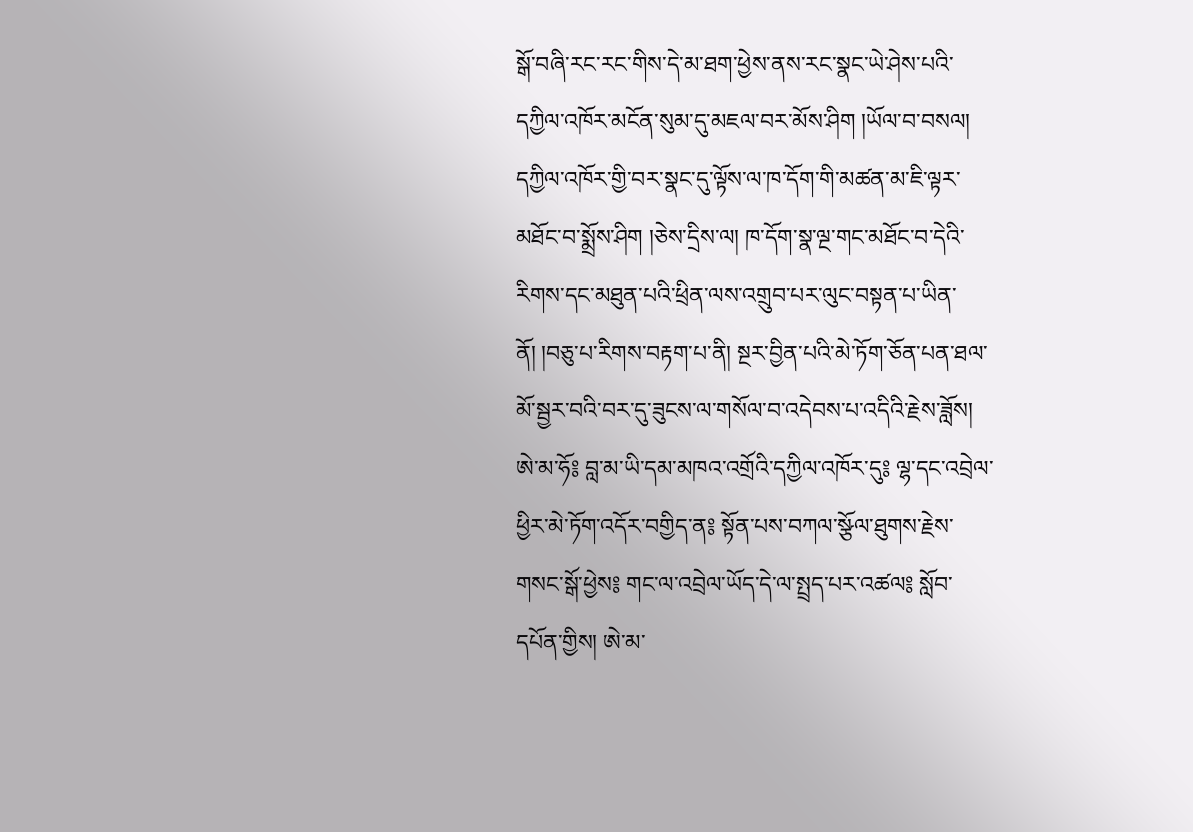སྒོ་བཞི་རང་རང་གིས་དེ་མ་ཐག་ཕྱེས་ནས་རང་སྣང་ཡེ་ཤེས་པའི་དཀྱིལ་འཁོར་མངོན་སུམ་དུ་མཇལ་བར་མོས་ཤིག །ཡོལ་བ་བསལ། དཀྱིལ་འཁོར་གྱི་བར་སྣང་དུ་ལྟོས་ལ་ཁ་དོག་གི་མཚན་མ་ཇི་ལྟར་མཐོང་བ་སྨྲོས་ཤིག །ཅེས་དྲིས་ལ། ཁ་དོག་སྣ་ལྔ་གང་མཐོང་བ་དེའི་རིགས་དང་མཐུན་པའི་ཕྲིན་ལས་འགྲུབ་པར་ལུང་བསྟན་པ་ཡིན་ནོ། །བཅུ་པ་རིགས་བརྟག་པ་ནི། སྔར་བྱིན་པའི་མེ་ཏོག་ཅོན་པན་ཐལ་མོ་སྦྱར་བའི་བར་དུ་ཟུངས་ལ་གསོལ་བ་འདེབས་པ་འདིའི་རྗེས་ཟློས། ཨེ་མ་ཧོ༔ བླ་མ་ཡི་དམ་མཁའ་འགྲོའི་དཀྱིལ་འཁོར་དུ༔ ལྷ་དང་འབྲེལ་ཕྱིར་མེ་ཏོག་འདོར་བགྱིད་ན༔ སྟོན་པས་བཀལ་སྩོལ་ཐུགས་རྗེས་གསང་སྒོ་ཕྱེས༔ གང་ལ་འབྲེལ་ཡོད་དེ་ལ་སྤྲད་པར་འཚལ༔ སློབ་དཔོན་གྱིས། ཨེ་མ་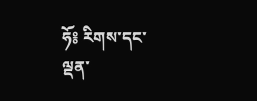ཧོ༔ རིགས་དང་ལྡན་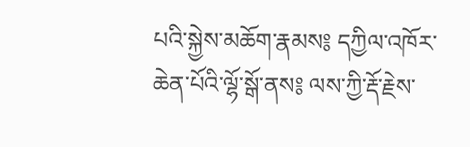པའི་སྐྱེས་མཆོག་རྣམས༔ དཀྱིལ་འཁོར་ཆེན་པོའི་ལྷོ་སྒོ་ནས༔ ལས་ཀྱི་རྡོ་རྗེས་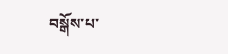བསྒོས་པ་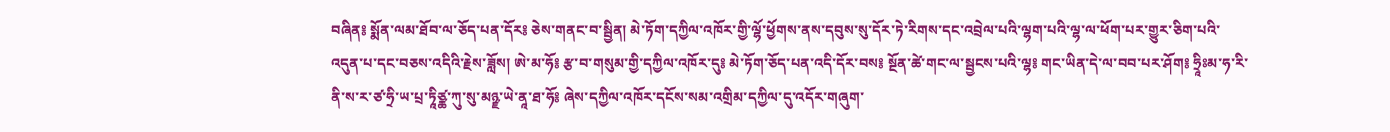བཞིན༔ སྨོན་ལམ་ཐོབ་ལ་ཅོད་པན་དོར༔ ཅེས་གནང་བ་སྦྱིན། མེ་ཏོག་དཀྱིལ་འཁོར་གྱི་ལྷོ་ཕྱོགས་ནས་དབུས་སུ་དོར་ཏེ་རིགས་དང་འབྲེལ་པའི་ལྷག་པའི་ལྷ་ལ་ཕོག་པར་གྱུར་ཅིག་པའི་འདུན་པ་དང་བཅས་འདིའི་རྗེས་ཟློས། ཨེ་མ་ཧོ༔ རྩ་བ་གསུམ་གྱི་དཀྱིལ་འཁོར་དུ༔ མེ་ཏོག་ཅོད་པན་འདི་དོར་བས༔ སྔོན་ཚེ་གང་ལ་སྦྱངས་པའི་ལྷ༔ གང་ཡིན་དེ་ལ་བབ་པར་ཤོག༔ ཧྲཱིཿམ་ཧ་རི་ནི་ས་ར་ཙ་ཧྲི་ཡ་པྲ་ཏཱིཙྪ་ཀུ་སུ་མཉྫ་ཡེ་ནཱ་ཐ་ཧོ༔ ཞེས་དཀྱིལ་འཁོར་དངོས་སམ་འགྲིམ་དཀྱིལ་དུ་འདོར་གཞུག་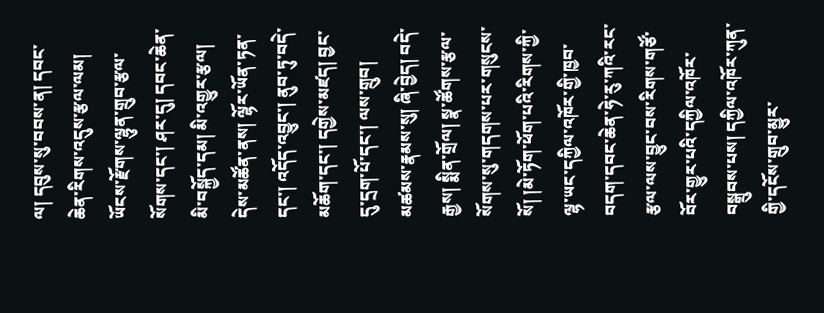ལ། དབུས་སུ་བབས་ན། དབང་ཆེན་རིགས་འདུས་རྩལ་ལམ། ཡོངས་རྫོགས་ལྷུན་གྲུབ་རྩལ་སོགས་དང་། ཤར་དུ། དབང་ཆེན་མི་བསྐྱོད་དམ། མི་འགྱུར་རྩལ། དེས་མཚོན་ནས། ལྷོར་ཡོན་ཏན་དང་། འདོད་འབྱུང་། ནུབ་ཏུ་བདེ་མཆོག་དང་། དགྱེས་མཛད། བྱང་དུ་དྲག་པོ་དང་། ལས་གྲུབ། མཚམས་རྣམས་སུ། ཞི་བྱེད། བདེ་རྒྱས། སྨིན་གྲོལ། སྣ་ཚོགས་རྩལ་སོགས་སུ་གདགས་པར་གསུངས་སོ། །མེ་ཏོག་ཕོག་པའི་རིགས་ཀྱི་ལྷ་ཡང་དཀྱིལ་འཁོར་གྱི་ཁྱབ་བདག་དབང་ཆེན་ཧེ་རུ་ཀའི་རང་རྩལ་ལས་བྱུང་བས་རིགས་གཙོ་བོར་གྱུར་པའི་དཀྱིལ་འཁོར་བསྒྲུབས་པས། དཀྱིལ་འཁོར་ཀུན་གྱི་དངོས་གྲུབ་མྱུར་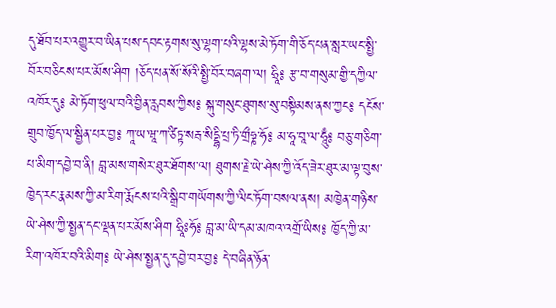དུ་ཐོབ་པར་འགྱུར་བ་ཡིན་པས་དབང་རྟགས་སུ་ལྷག་པའི་ལྷས་མེ་ཏོག་གི་ཅོད་པན་སླར་ཡང་སྤྱི་བོར་བཅིངས་པར་མོས་ཤིག །ཅོད་པན་སོ་སོའི་སྤྱི་བོར་བཞག་ལ། ཧྲཱི༔ རྩ་བ་གསུམ་གྱི་དཀྱིལ་འཁོར་དུ༔ མེ་ཏོག་ཕུལ་བའི་བྱིན་རླབས་ཀྱིས༔ སྐུ་གསུང་ཐུགས་སུ་བསྟིམས་ནས་ཀྱང༔ དངོས་གྲུབ་ཁྱོད་ལ་སྦྱིན་པར་བྱ༔ ཀཱ་ཡ་ཝཱ་ཀ་ཙིཏྟ་སརྦ་སིདྡྷི་པྲ་ཏི་གྲྀཧྞ་ཧོ༔ མ་ཧཱ་བཱ་ལ་ཧཱུྃ༔ བཅུ་གཅིག་པ་མིག་དབྱེ་བ་ནི། བླ་མས་གསེར་ཐུར་ཐོགས་ལ། ཐུགས་རྗེ་ཡེ་ཤེས་ཀྱི་འོད་ཟེར་ཐུར་མ་ལྟ་བུས་ཁྱེད་རང་རྣམས་ཀྱི་མ་རིག་རྨོངས་པའི་སྒྲིབ་གཡོགས་ཀྱི་ལིང་ཏོག་བསལ་ནས། མཁྱེན་གཉིས་ཡེ་ཤེས་ཀྱི་སྤྱན་དང་ལྡན་པར་མོས་ཤིག ཧྲཱིཿཧོ༔ བླ་མ་ཡི་དམ་མཁའ་འགྲོ་ཡིས༔ ཁྱོད་ཀྱི་མ་རིག་འཁོར་བའི་མིག༔ ཡེ་ཤེས་སྤྱན་དུ་དབྱེ་བར་བྱ༔ དེ་བཞིན་ཉོན་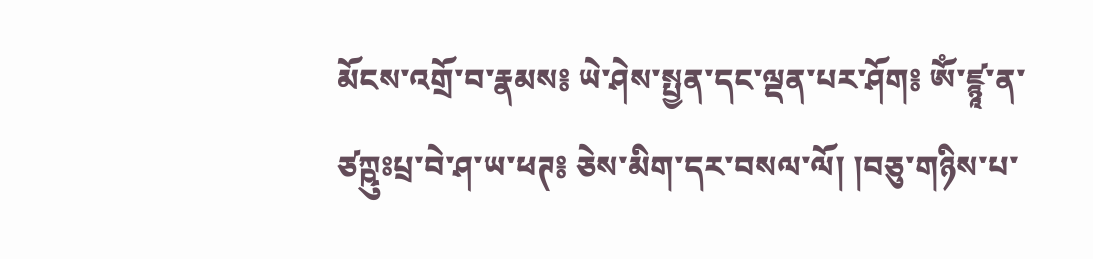མོངས་འགྲོ་བ་རྣམས༔ ཡེ་ཤེས་སྤྱན་དང་ལྡན་པར་ཤོག༔ ཨོཾ་ཛྙཱ་ན་ཙཀྵུཿཔྲ་བེ་ཤ་ཡ་ཕཊ༔ ཅེས་མིག་དར་བསལ་ལོ། །བཅུ་གཉིས་པ་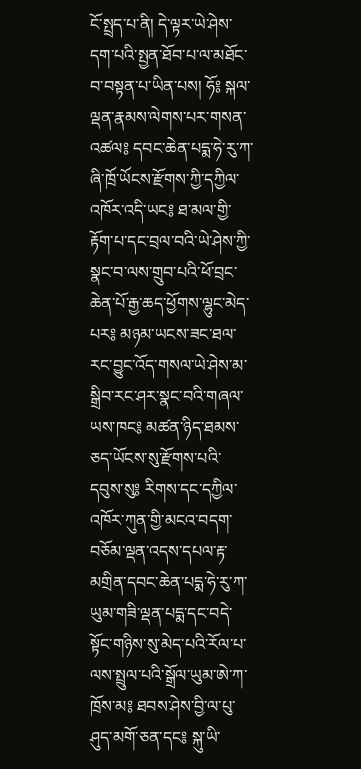ངོ་སྤྲད་པ་ནི། དེ་ལྟར་ཡེ་ཤེས་དག་པའི་སྤྱན་ཐོབ་པ་ལ་མཐོང་བ་བསྟན་པ་ཡིན་པས། ཧོ༔ སྐལ་ལྡན་རྣམས་ལེགས་པར་གསན་འཚལ༔ དབང་ཆེན་པདྨ་ཧེ་རུ་ཀ་ཞི་ཁྲོ་ཡོངས་རྫོགས་ཀྱི་དཀྱིལ་འཁོར་འདི་ཡང༔ ཐ་མལ་གྱི་རྟོག་པ་དང་བྲལ་བའི་ཡེ་ཤེས་ཀྱི་སྣང་བ་ལས་གྲུབ་པའི་ཕོ་བྲང་ཆེན་པོ་རྒྱ་ཆད་ཕྱོགས་ལྷུང་མེད་པར༔ མཉམ་ཡངས་ཟང་ཐལ་རང་བྱུང་འོད་གསལ་ཡེ་ཤེས་མ་སྒྲིབ་རང་ཤར་སྣང་བའི་གཞལ་ཡས་ཁང༔ མཚན་ཉིད་ཐམས་ཅད་ཡོངས་སུ་རྫོགས་པའི་དབུས་སུ༔ རིགས་དང་དཀྱིལ་འཁོར་ཀུན་གྱི་མངའ་བདག་བཅོམ་ལྡན་འདས་དཔལ་རྟ་མགྲིན་དབང་ཆེན་པདྨ་ཧེ་རུ་ཀ་ཡུམ་གཟི་ལྡན་པདྨ་དང་བདེ་སྟོང་གཉིས་སུ་མེད་པའི་རོལ་པ་ལས་སྤྲུལ་པའི་སྒྲོལ་ཡུམ་ཨེ་ཀ་ཁྲོས་མ༔ ཐབས་ཤེས་བྱི་ལ་པུ་ཤུད་མགོ་ཅན་དང༔ སྐུ་ཡི་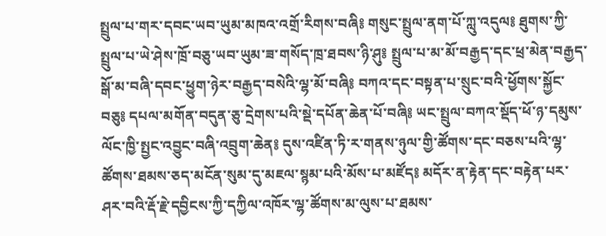སྤྲུལ་པ་གར་དབང་ཡབ་ཡུམ་མཁའ་འགྲོ་རིགས་བཞི༔ གསུང་སྤྲུལ་ནག་པོ་ཀླུ་འདུལ༔ ཐུགས་ཀྱི་སྤྲུལ་པ་ཡེ་ཤེས་ཁྲོ་བཅུ་ཡབ་ཡུམ་ཟ་གསོད་ཁྲ་ཐབས་ཉི་ཤུ༔ སྤྲུལ་པ་མ་མོ་བརྒྱད་དང་ཕྲ་མེན་བརྒྱད་སྒོ་མ་བཞི་དབང་ཕྱུག་ཉེར་བརྒྱད་བསེའི་ལྷ་མོ་བཞི༔ བཀའ་དང་བསྟན་པ་སྲུང་བའི་ཕྱོགས་སྐྱོང་བཅུ༔ དཔལ་མགོན་བདུན་ཅུ་དྲེགས་པའི་སྡེ་དཔོན་ཆེན་པོ་བཞི༔ ཡང་སྤྲུལ་བཀའ་སྡོད་ཕོ་ཉ་དམུས་ལོང་ཁྱི་སྤྱང་འབྱུང་བཞི་འབྲུག་ཆེན༔ དུས་འཛིན་ཏི་ར་གནས་ཉུལ་གྱི་ཚོགས་དང་བཅས་པའི་ལྷ་ཚོགས་ཐམས་ཅད་མངོན་སུམ་དུ་མཇལ་སྙམ་པའི་མོས་པ་མཛོད༔ མདོར་ན་རྟེན་དང་བརྟེན་པར་ཤར་བའི་རྡོ་རྗེ་དབྱིངས་ཀྱི་དཀྱིལ་འཁོར་ལྷ་ཚོགས་མ་ལུས་པ་ཐམས་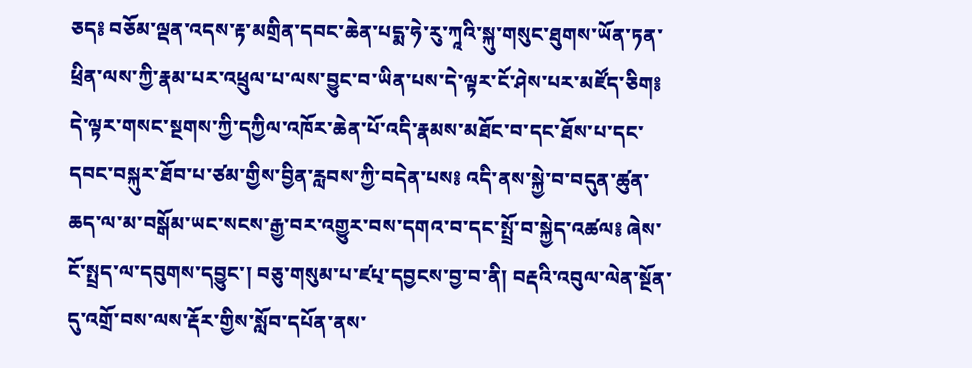ཅད༔ བཅོམ་ལྡན་འདས་རྟ་མགྲིན་དབང་ཆེན་པདྨ་ཧེ་རུ་ཀཱའི་སྐུ་གསུང་ཐུགས་ཡོན་ཏན་ཕྲིན་ལས་ཀྱི་རྣམ་པར་འཕྲུལ་པ་ལས་བྱུང་བ་ཡིན་པས་དེ་ལྟར་ངོ་ཤེས་པར་མཛོད་ཅིག༔ དེ་ལྟར་གསང་སྔགས་ཀྱི་དཀྱིལ་འཁོར་ཆེན་པོ་འདི་རྣམས་མཐོང་བ་དང་ཐོས་པ་དང་དབང་བསྐུར་ཐོབ་པ་ཙམ་གྱིས་བྱིན་རླབས་ཀྱི་བདེན་པས༔ འདི་ནས་སྐྱེ་བ་བདུན་ཚུན་ཆད་ལ་མ་བསྒོམ་ཡང་སངས་རྒྱ་བར་འགྱུར་བས་དགའ་བ་དང་སྤྲོ་བ་སྐྱེད་འཚལ༔ ཞེས་ངོ་སྤྲད་ལ་དབུགས་དབྱུང་། བཅུ་གསུམ་པ་ཛཔ྄་དབྱངས་བྱ་བ་ནི། བརྡའི་འབུལ་ལེན་སྔོན་དུ་འགྲོ་བས་ལས་རྡོར་གྱིས་སློབ་དཔོན་ནས་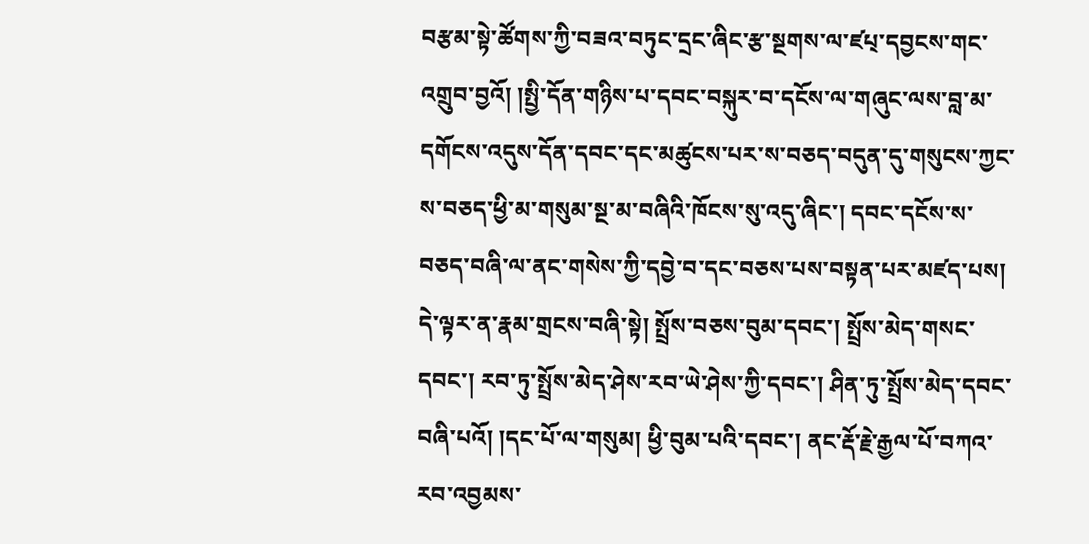བརྩམ་སྟེ་ཚོགས་ཀྱི་བཟའ་བཏུང་དྲང་ཞིང་རྩ་སྔགས་ལ་ཛཔ྄་དབྱངས་གང་འགྲུབ་བྱའོ། །སྤྱི་དོན་གཉིས་པ་དབང་བསྐུར་བ་དངོས་ལ་གཞུང་ལས་བླ་མ་དགོངས་འདུས་དོན་དབང་དང་མཚུངས་པར་ས་བཅད་བདུན་དུ་གསུངས་ཀྱང་ས་བཅད་ཕྱི་མ་གསུམ་སྔ་མ་བཞིའི་ཁོངས་སུ་འདུ་ཞིང་། དབང་དངོས་ས་བཅད་བཞི་ལ་ནང་གསེས་ཀྱི་དབྱེ་བ་དང་བཅས་པས་བསྟན་པར་མཛད་པས། དེ་ལྟར་ན་རྣམ་གྲངས་བཞི་སྟེ། སྤྲོས་བཅས་བུམ་དབང་། སྤྲོས་མེད་གསང་དབང་། རབ་ཏུ་སྤྲོས་མེད་ཤེས་རབ་ཡེ་ཤེས་ཀྱི་དབང་། ཤིན་ཏུ་སྤྲོས་མེད་དབང་བཞི་པའོ། །དང་པོ་ལ་གསུམ། ཕྱི་བུམ་པའི་དབང་། ནང་རྡོ་རྗེ་རྒྱལ་པོ་བཀའ་རབ་འབྱམས་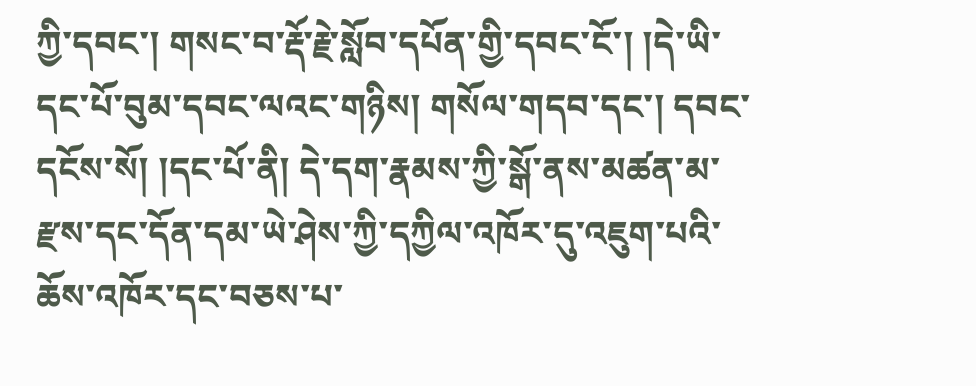ཀྱི་དབང་། གསང་བ་རྡོ་རྗེ་སློབ་དཔོན་གྱི་དབང་ངོ་། །དེ་ཡི་དང་པོ་བུམ་དབང་ལའང་གཉིས། གསོལ་གདབ་དང་། དབང་དངོས་སོ། །དང་པོ་ནི། དེ་དག་རྣམས་ཀྱི་སྒོ་ནས་མཚན་མ་རྫས་དང་དོན་དམ་ཡེ་ཤེས་ཀྱི་དཀྱིལ་འཁོར་དུ་འཇུག་པའི་ཆོས་འཁོར་དང་བཅས་པ་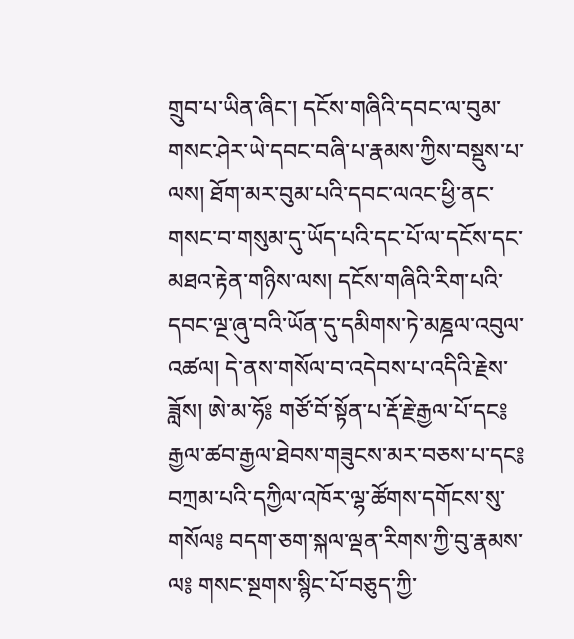གྲུབ་པ་ཡིན་ཞིང་། དངོས་གཞིའི་དབང་ལ་བུམ་གསང་ཤེར་ཡེ་དབང་བཞི་པ་རྣམས་ཀྱིས་བསྡུས་པ་ལས། ཐོག་མར་བུམ་པའི་དབང་ལའང་ཕྱི་ནང་གསང་བ་གསུམ་དུ་ཡོད་པའི་དང་པོ་ལ་དངོས་དང་མཐའ་རྟེན་གཉིས་ལས། དངོས་གཞིའི་རིག་པའི་དབང་ལྔ་ཞུ་བའི་ཡོན་དུ་དམིགས་ཏེ་མཎྜལ་འབུལ་འཚལ། དེ་ནས་གསོལ་བ་འདེབས་པ་འདིའི་རྗེས་ཟློས། ཨེ་མ་ཧོ༔ གཙོ་བོ་སྟོན་པ་རྡོ་རྗེ་རྒྱལ་པོ་དང༔ རྒྱལ་ཚབ་རྒྱལ་ཐེབས་གཟུངས་མར་བཅས་པ་དང༔ བཀྲམ་པའི་དཀྱིལ་འཁོར་ལྷ་ཚོགས་དགོངས་སུ་གསོལ༔ བདག་ཅག་སྐལ་ལྡན་རིགས་ཀྱི་བུ་རྣམས་ལ༔ གསང་སྔགས་སྙིང་པོ་བཅུད་ཀྱི་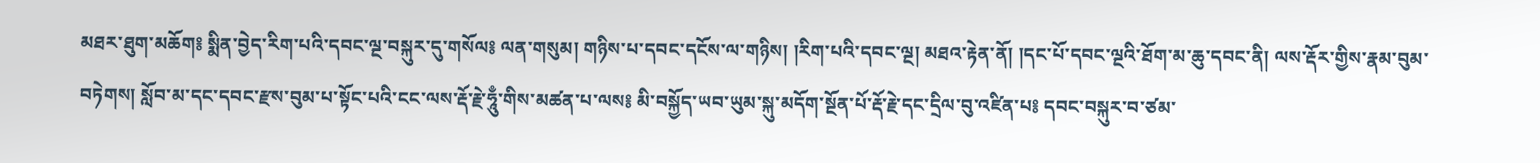མཐར་ཐུག་མཆོག༔ སྨིན་བྱེད་རིག་པའི་དབང་ལྔ་བསྐུར་དུ་གསོལ༔ ལན་གསུམ། གཉིས་པ་དབང་དངོས་ལ་གཉིས། །རིག་པའི་དབང་ལྔ། མཐའ་རྟེན་ནོ། །དང་པོ་དབང་ལྔའི་ཐོག་མ་ཆུ་དབང་ནི། ལས་རྡོར་གྱིས་རྣམ་བུམ་བཏེགས། སློབ་མ་དང་དབང་རྫས་བུམ་པ་སྟོང་པའི་ངང་ལས་རྡོ་རྗེ་ཧཱུྃ་གིས་མཚན་པ་ལས༔ མི་བསྐྱོད་ཡབ་ཡུམ་སྐུ་མདོག་སྔོན་པོ་རྡོ་རྗེ་དང་དྲིལ་བུ་འཛིན་པ༔ དབང་བསྐུར་བ་ཙམ་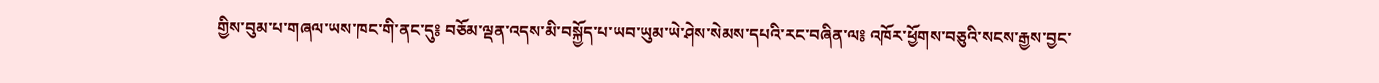གྱིས་བུམ་པ་གཞལ་ཡས་ཁང་གི་ནང་དུ༔ བཅོམ་ལྡན་འདས་མི་བསྐྱོད་པ་ཡབ་ཡུམ་ཡེ་ཤེས་སེམས་དཔའི་རང་བཞིན་ལ༔ འཁོར་ཕྱོགས་བཅུའི་སངས་རྒྱས་བྱང་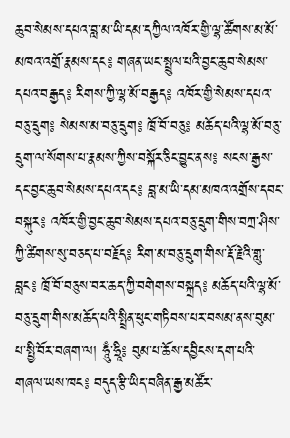ཆུབ་སེམས་དཔའ་བླ་མ་ཡི་དམ་དཀྱིལ་འཁོར་གྱི་ལྷ་ཚོགས་མ་མོ་མཁའ་འགྲོ་རྣམས་དང༔ གཞན་ཡང་སྤྲུལ་པའི་བྱང་ཆུབ་སེམས་དཔའ་བརྒྱད༔ རིགས་ཀྱི་ལྷ་མོ་བརྒྱད༔ འཁོར་གྱི་སེམས་དཔའ་བཅུ་དྲུག༔ སེམས་མ་བཅུ་དྲུག༔ ཁྲོ་བོ་བཅུ༔ མཆོད་པའི་ལྷ་མོ་བཅུ་དྲུག་ལ་སོགས་པ་རྣམས་ཀྱིས་བསྐོར་ཅིང་བྱུང་ནས༔ སངས་རྒྱས་དང་བྱང་ཆུབ་སེམས་དཔའ་དང༔ བླ་མ་ཡི་དམ་མཁའ་འགྲོས་དབང་བསྐུར༔ འཁོར་གྱི་བྱང་ཆུབ་སེམས་དཔའ་བཅུ་དྲུག་གིས་བཀྲ་ཤིས་ཀྱི་ཚིགས་སུ་བཅད་པ་བརྗོད༔ རིག་མ་བཅུ་དྲུག་གིས་རྡོ་རྗེའི་གླུ་བླང༔ ཁྲོ་བོ་བཅུས་བར་ཆད་ཀྱི་བགེགས་བསྐྲད༔ མཆོད་པའི་ལྷ་མོ་བཅུ་དྲུག་གིས་མཆོད་པའི་སྤྲིན་ཕུང་གཏིབས་པར་བསམ་ནས་བུམ་པ་སྤྱི་བོར་བཞག་ལ། ཧཱུྃ་ཧྲཱི༔ བུམ་པ་ཆོས་དབྱིངས་དག་པའི་གཞལ་ཡས་ཁང༔ བདུད་རྩི་ཡིད་བཞིན་རྒྱ་མཚོར་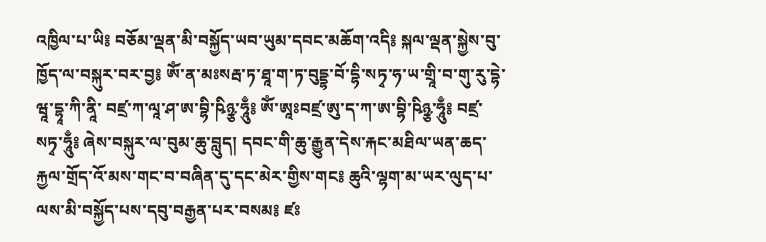འཁྱིལ་པ་ཡི༔ བཅོམ་ལྡན་མི་བསྐྱོད་ཡབ་ཡུམ་དབང་མཆོག་འདི༔ སྐལ་ལྡན་སྐྱེས་བུ་ཁྱོད་ལ་བསྐུར་བར་བྱ༔ ཨོཾ་ན་མཿསརྦ་ཏ་ཐཱ་ག་ཏ་བུདྡྷ་བོ་དྷི་སཏྭ་ཧ་ཡ་གྲཱི་བ་གུ་རུ་དྷེ་ཝཱ་དྷཱ་ཀི་ནཱི་ བཛྲ་ཀ་ལཱ་ཤ་ཨ་བྷི་ཥིཉྩ་ཧཱུྃ༔ ཨོཾ་ཨཱཿབཛྲ་ཨུ་ད་ཀ་ཨ་བྷི་ཥིཉྩ་ཧཱུྃ༔ བཛྲ་སཏྭ་ཧཱུྃ༔ ཞེས་བསྐུར་ལ་བུམ་ཆུ་བླུད། དབང་གི་ཆུ་རྒྱུན་དེས་རྐང་མཐིལ་ཡན་ཆད་རྐྱལ་གྲོད་འོ་མས་གང་བ་བཞིན་དུ་དང་མེར་གྱིས་གང༔ ཆུའི་ལྷག་མ་ཡར་ལུད་པ་ལས་མི་བསྐྱོད་པས་དབུ་བརྒྱན་པར་བསམ༔ ཛཿ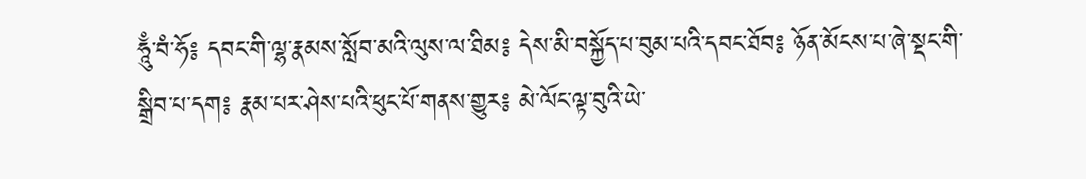ཧཱུྃ་བཾ་ཧོ༔ དབང་གི་ལྷ་རྣམས་སློབ་མའི་ལུས་ལ་ཐིམ༔ དེས་མི་བསྐྱོད་པ་བུམ་པའི་དབང་ཐོབ༔ ཉོན་མོངས་པ་ཞེ་སྡང་གི་སྒྲིབ་པ་དག༔ རྣམ་པར་ཤེས་པའི་ཕུང་པོ་གནས་གྱུར༔ མེ་ལོང་ལྟ་བུའི་ཡེ་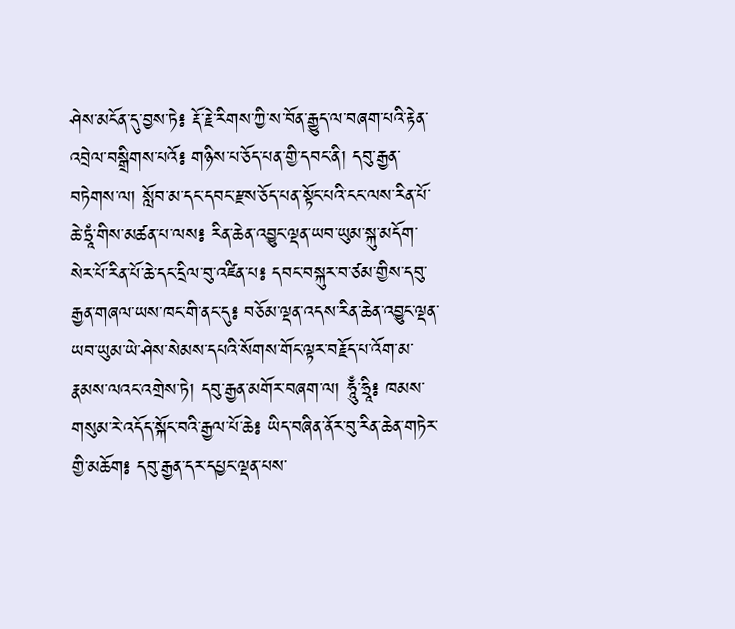ཤེས་མངོན་དུ་བྱས་ཏེ༔ རྡོ་རྗེ་རིགས་ཀྱི་ས་བོན་རྒྱུད་ལ་བཞག་པའི་རྟེན་འབྲེལ་བསྒྲིགས་པའོ༔ གཉིས་པ་ཅོད་པན་གྱི་དབང་ནི། དབུ་རྒྱན་བཏེགས་ལ། སློབ་མ་དང་དབང་རྫས་ཅོད་པན་སྟོང་པའི་ངང་ལས་རིན་པོ་ཆེ་ཏྲཱཾ་གིས་མཚན་པ་ལས༔ རིན་ཆེན་འབྱུང་ལྡན་ཡབ་ཡུམ་སྐུ་མདོག་སེར་པོ་རིན་པོ་ཆེ་དང་དྲིལ་བུ་འཛིན་པ༔ དབང་བསྐུར་བ་ཙམ་གྱིས་དབུ་རྒྱན་གཞལ་ཡས་ཁང་གི་ནང་དུ༔ བཅོམ་ལྡན་འདས་རིན་ཆེན་འབྱུང་ལྡན་ཡབ་ཡུམ་ཡེ་ཤེས་སེམས་དཔའི་སོགས་གོང་ལྟར་བརྗོད་པ་འོག་མ་རྣམས་ལའང་འགྲེས་ཏེ། དབུ་རྒྱན་མགོར་བཞག་ལ། ཧཱུྃ་ཧྲཱི༔ ཁམས་གསུམ་རེ་འདོད་སྐོང་བའི་རྒྱལ་པོ་ཆེ༔ ཡིད་བཞིན་ནོར་བུ་རིན་ཆེན་གཏེར་གྱི་མཆོག༔ དབུ་རྒྱན་དར་དཔྱང་ལྡན་པས་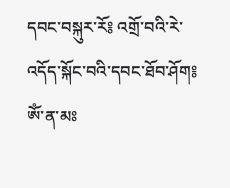དབང་བསྐུར་རོ༔ འགྲོ་བའི་རེ་འདོད་སྐོང་བའི་དབང་ཐོབ་ཤོག༔ ཨོཾ་ན་མཿ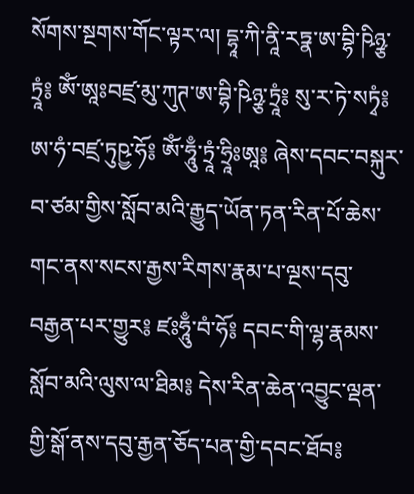སོགས་སྔགས་གོང་ལྟར་ལ། དྷཱ་ཀི་ནཱི་རཏྣ་ཨ་བྷི་ཥིཉྩ་ཏྲཱཾ༔ ཨོཾ་ཨཱཿབཛྲ་མུ་ཀུཊ་ཨ་བྷི་ཥིཉྩ་ཏྲཱཾ༔ སུ་ར་ཏེ་སཏྭཾ༔ ཨ་ཧཾ་བཛྲ་ཏུཥྱ་ཧོ༔ ཨོཾ་ཧཱུྃ་ཏྲཱཾ་ཧྲཱིཿཨཱ༔ ཞེས་དབང་བསྐུར་བ་ཙམ་གྱིས་སློབ་མའི་རྒྱུད་ཡོན་ཏན་རིན་པོ་ཆེས་གང་ནས་སངས་རྒྱས་རིགས་རྣམ་པ་ལྔས་དབུ་བརྒྱན་པར་གྱུར༔ ཛཿཧཱུྃ་བཾ་ཧོ༔ དབང་གི་ལྷ་རྣམས་སློབ་མའི་ལུས་ལ་ཐིམ༔ དེས་རིན་ཆེན་འབྱུང་ལྡན་གྱི་སྒོ་ནས་དབུ་རྒྱན་ཅོད་པན་གྱི་དབང་ཐོབ༔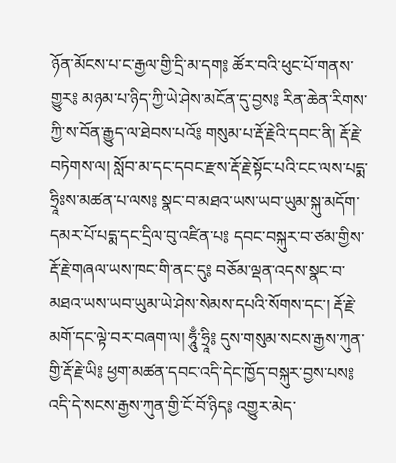ཉོན་མོངས་པ་ང་རྒྱལ་གྱི་དྲི་མ་དག༔ ཚོར་བའི་ཕུང་པོ་གནས་གྱུར༔ མཉམ་པ་ཉིད་ཀྱི་ཡེ་ཤེས་མངོན་དུ་བྱས༔ རིན་ཆེན་རིགས་ཀྱི་ས་བོན་རྒྱུད་ལ་ཐེབས་པའོ༔ གསུམ་པ་རྡོ་རྗེའི་དབང་ནི། རྡོ་རྗེ་བཏེགས་ལ། སློབ་མ་དང་དབང་རྫས་རྡོ་རྗེ་སྟོང་པའི་ངང་ལས་པདྨ་ཧྲཱིཿས་མཚན་པ་ལས༔ སྣང་བ་མཐའ་ཡས་ཡབ་ཡུམ་སྐུ་མདོག་དམར་པོ་པདྨ་དང་དྲིལ་བུ་འཛིན་པ༔ དབང་བསྐུར་བ་ཙམ་གྱིས་རྡོ་རྗེ་གཞལ་ཡས་ཁང་གི་ནང་དུ༔ བཅོམ་ལྡན་འདས་སྣང་བ་མཐའ་ཡས་ཡབ་ཡུམ་ཡེ་ཤེས་སེམས་དཔའི་སོགས་དང་། རྡོ་རྗེ་མགོ་དང་ལྟེ་བར་བཞག་ལ། ཧཱུྃ་ཧྲཱི༔ དུས་གསུམ་སངས་རྒྱས་ཀུན་གྱི་རྡོ་རྗེ་ཡི༔ ཕྱག་མཚན་དབང་འདི་དེང་ཁྱོད་བསྐུར་བྱས་པས༔ འདི་དེ་སངས་རྒྱས་ཀུན་གྱི་ངོ་བོ་ཉིད༔ འགྱུར་མེད་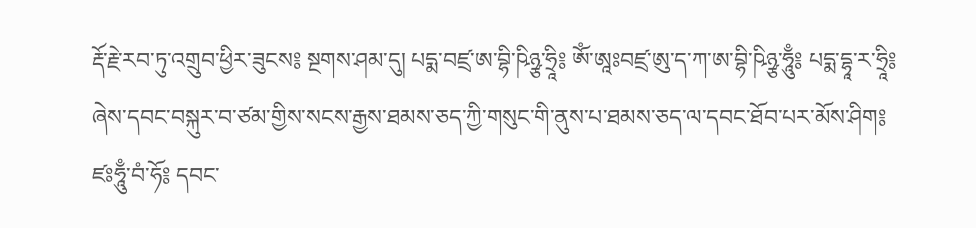རྡོ་རྗེ་རབ་ཏུ་འགྲུབ་ཕྱིར་ཟུངས༔ སྔགས་ཤམ་དུ། པདྨ་བཛྲ་ཨ་བྷི་ཥིཉྩ་ཧྲཱི༔ ཨོཾ་ཨཱཿབཛྲ་ཨུ་ད་ཀ་ཨ་བྷི་ཥིཉྩ་ཧཱུྃ༔ པདྨ་དྷཱ་ར་ཧྲཱི༔ ཞེས་དབང་བསྐུར་བ་ཙམ་གྱིས་སངས་རྒྱས་ཐམས་ཅད་ཀྱི་གསུང་གི་ནུས་པ་ཐམས་ཅད་ལ་དབང་ཐོབ་པར་མོས་ཤིག༔ ཛཿཧཱུྃ་བཾ་ཧོ༔ དབང་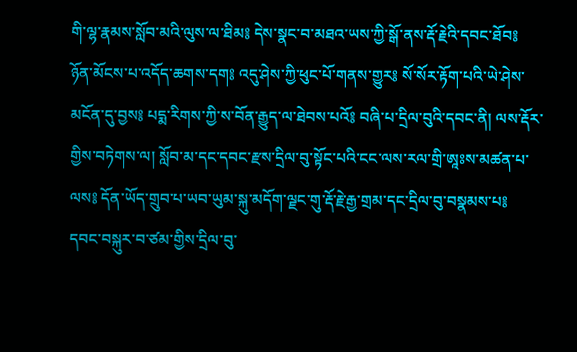གི་ལྷ་རྣམས་སློབ་མའི་ལུས་ལ་ཐིམ༔ དེས་སྣང་བ་མཐའ་ཡས་ཀྱི་སྒོ་ནས་རྡོ་རྗེའི་དབང་ཐོབ༔ ཉོན་མོངས་པ་འདོད་ཆགས་དག༔ འདུ་ཤེས་ཀྱི་ཕུང་པོ་གནས་གྱུར༔ སོ་སོར་རྟོག་པའི་ཡེ་ཤེས་མངོན་དུ་བྱས༔ པདྨ་རིགས་ཀྱི་ས་བོན་རྒྱུད་ལ་ཐེབས་པའོ༔ བཞི་པ་དྲིལ་བུའི་དབང་ནི། ལས་རྡོར་གྱིས་བཏེགས་ལ། སློབ་མ་དང་དབང་རྫས་དྲིལ་བུ་སྟོང་པའི་ངང་ལས་རལ་གྲི་ཨཱཿས་མཚན་པ་ལས༔ དོན་ཡོད་གྲུབ་པ་ཡབ་ཡུམ་སྐུ་མདོག་ལྗང་གུ་རྡོ་རྗེ་རྒྱ་གྲམ་དང་དྲིལ་བུ་བསྣམས་པ༔ དབང་བསྐུར་བ་ཙམ་གྱིས་དྲིལ་བུ་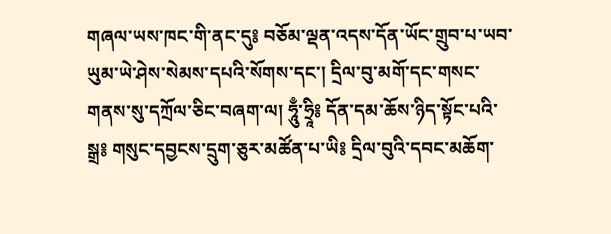གཞལ་ཡས་ཁང་གི་ནང་དུ༔ བཅོམ་ལྡན་འདས་དོན་ཡོང་གྲུབ་པ་ཡབ་ཡུམ་ཡེ་ཤེས་སེམས་དཔའི་སོགས་དང་། དྲིལ་བུ་མགོ་དང་གསང་གནས་སུ་དཀྲོལ་ཅིང་བཞག་ལ། ཧཱུྃ་ཧྲཱི༔ དོན་དམ་ཆོས་ཉིད་སྟོང་པའི་སྒྲ༔ གསུང་དབྱངས་དྲུག་ཅུར་མཚོན་པ་ཡི༔ དྲིལ་བུའི་དབང་མཆོག་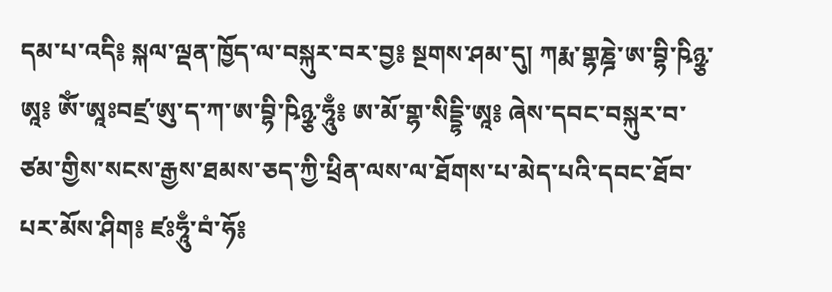དམ་པ་འདི༔ སྐལ་ལྡན་ཁྱོད་ལ་བསྐུར་བར་བྱ༔ སྔགས་ཤམ་དུ། ཀརྨ་གྷཎྜེ་ཨ་བྷི་ཥིཉྩ་ཨཱ༔ ཨོཾ་ཨཱཿབཛྲ་ཨུ་ད་ཀ་ཨ་བྷི་ཥིཉྩ་ཧཱུྃ༔ ཨ་མོ་གྷ་སིདྡྷི་ཨཱ༔ ཞེས་དབང་བསྐུར་བ་ཙམ་གྱིས་སངས་རྒྱས་ཐམས་ཅད་ཀྱི་ཕྲིན་ལས་ལ་ཐོགས་པ་མེད་པའི་དབང་ཐོབ་པར་མོས་ཤིག༔ ཛཿཧཱུྃ་བཾ་ཧོ༔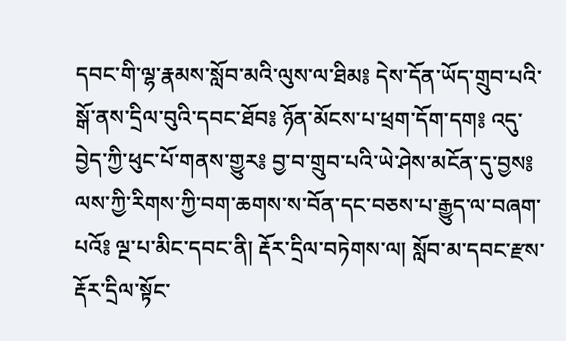དབང་གི་ལྷ་རྣམས་སློབ་མའི་ལུས་ལ་ཐིམ༔ དེས་དོན་ཡོད་གྲུབ་པའི་སྒོ་ནས་དྲིལ་བུའི་དབང་ཐོབ༔ ཉོན་མོངས་པ་ཕྲག་དོག་དག༔ འདུ་བྱེད་ཀྱི་ཕུང་པོ་གནས་གྱུར༔ བྱ་བ་གྲུབ་པའི་ཡེ་ཤེས་མངོན་དུ་བྱས༔ ལས་ཀྱི་རིགས་ཀྱི་བག་ཆགས་ས་བོན་དང་བཅས་པ་རྒྱུད་ལ་བཞག་པའོ༔ ལྔ་པ་མིང་དབང་ནི། རྡོར་དྲིལ་བཏེགས་ལ། སློབ་མ་དབང་རྫས་རྡོར་དྲིལ་སྟོང་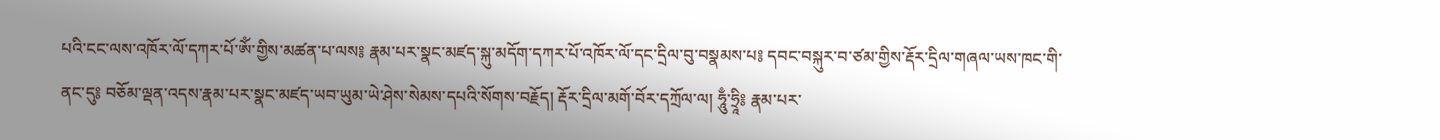པའི་ངང་ལས་འཁོར་ལོ་དཀར་པོ་ཨོཾ་གྱིས་མཚན་པ་ལས༔ རྣམ་པར་སྣང་མཛད་སྐུ་མདོག་དཀར་པོ་འཁོར་ལོ་དང་དྲིལ་བུ་བསྣམས་པ༔ དབང་བསྐུར་བ་ཙམ་གྱིས་རྡོར་དྲིལ་གཞལ་ཡས་ཁང་གི་ནང་དུ༔ བཅོམ་ལྡན་འདས་རྣམ་པར་སྣང་མཛད་ཡབ་ཡུམ་ཡེ་ཤེས་སེམས་དཔའི་སོགས་བརྗོད། རྡོར་དྲིལ་མགོ་བོར་དཀྲོལ་ལ། ཧཱུྃ་ཧྲཱི༔ རྣམ་པར་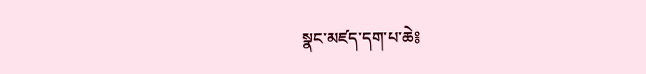སྣང་མཛད་དག་པ་ཆེ༔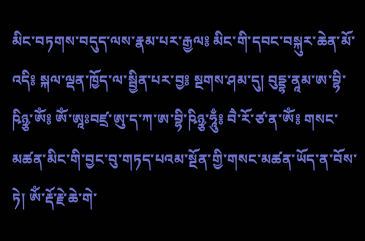མིང་བཏགས་བདུད་ལས་རྣམ་པར་རྒྱལ༔ མིང་གི་དབང་བསྐུར་ཆེན་མོ་འདི༔ སྐལ་ལྡན་ཁྱོད་ལ་སྦྱིན་པར་བྱ༔ སྔགས་ཤམ་དུ། བུདྡྷ་ནཱམ་ཨ་བྷི་ཥིཉྩ་ཨོཾ༔ ཨོཾ་ཨཱཿབཛྲ་ཨུ་ད་ཀ་ཨ་བྷི་ཥིཉྩ་ཧཱུྃ༔ བཻ་རོ་ཙ་ན་ཨོཾ༔ གསང་མཚན་མིང་གི་བྱང་བུ་གཏད་པའམ་སྔོན་གྱི་གསང་མཚན་ཡོད་ན་བོས་ཏེ། ཨོཾ་རྡོ་རྗེ་ཆེ་གེ་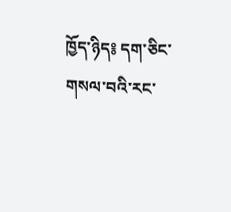ཁྱོད་ཉིད༔ དག་ཅིང་གསལ་བའི་རང་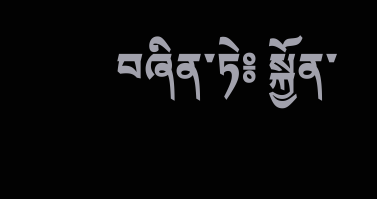བཞིན་ཏེ༔ སྐྱོན་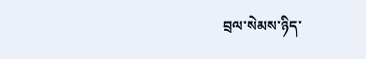བྲལ་སེམས་ཉིད་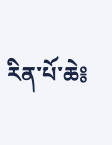རིན་པོ་ཆེ༔